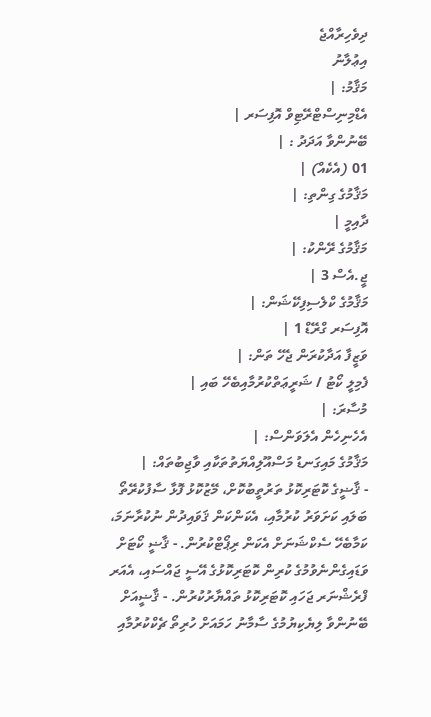ދިވެހިރާއްޖެ
އިޢުލާނު
މަޤާމު: |
އެޑްމިނިސްޓްރޭޓިވް އޮފިސަރ |
ބޭނުންވާ އަދަދު : |
01 (އެކެއް) |
މަޤާމުގެ ގިންތި: |
ދާއިމީ |
މަޤާމުގެ ރޭންކު: |
ޖީ.އެސް 3 |
މަޤާމުގެ ކްލެސިފިކޭޝަން: |
އޮފިސަރ ގްރޭޑް 1 |
ވަޒީފާ އަދާކުރަން ޖެހޭ ތަން: |
ފެމިލީ ކޯޓު / ޝަރީޢަތްކުރުމާއިބެހޭ ބައި |
މުސާރަ: |
އެހެނިހެން އެލަވަންސް: |
މަޤާމުގެ މައިގަނޑު މަސްއޫލިއްޔަތުތަކާއި ވާޖިބުތައް: |
- ޤާޟީގެ ކޮޓަރިކޮޅު ތަރުތީބުކޮށް، މޭޒުކޮޅު ފޮޅާ ސާފުކުރޭތޯ ބަލައި ކަށަވަރު ކުރުމާއި، އެކަންކަން ޤަވައިދުން ނުކުރާނަމަ، ކަމާބެހޭ ސެކްޝަނަށް އެކަން ރިޕޯޓްކުރުން. - ޤާޟީ ކޯޓަށް ވަޑައިގެންނެވުމުގެ ކުރިން ކޮޓަރިކޮޅުގެ އޭސީ ޖައްސައި، އެއަރ ފްރެޝްނަރ ޖަހައި ކޮޓަރިކޮޅު ތައްޔާރުކުރުން. - ޤާޟީއަށް ބޭނުންވާ ލިޔެކިޔުމުގެ ސާމާނު ހަމައަށް ހުރިތޯ ޗެކްކުރުމާއި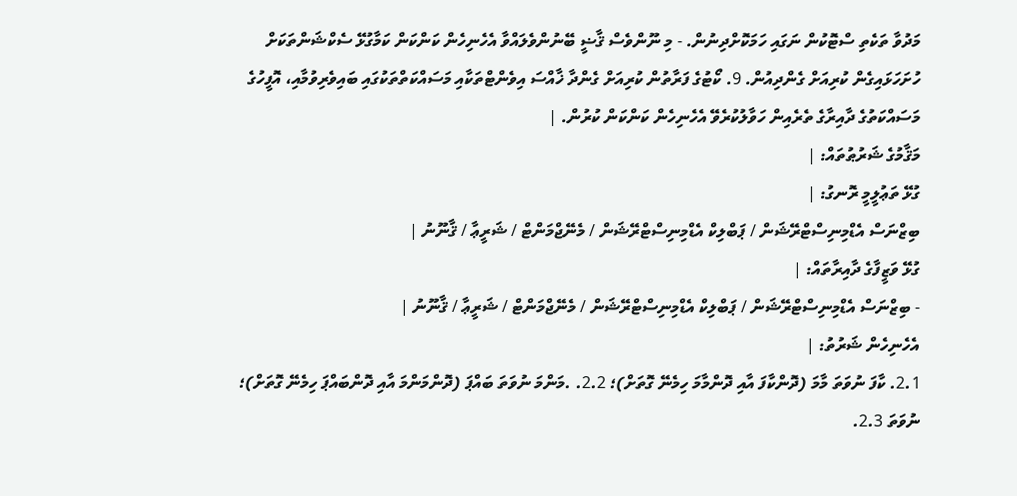މަދުވާ ތަކެތި ސްޓޮކުން ނަގައި ހަމަކޮށްދިނުން. - މި ނޫންވެސް ޤާޟީ ބޭނުންވެލައްވާ އެހެނިހެން ކަންކަން ކަމާގުޅޭ ސެކްޝަންތަކަށް ހުށަހަޅައިގެން ކުރިއަށް ގެންދިއުން. 9. ކޯޓުގެ ފަރާތުން ކުރިއަށް ގެންދާ ޚާއްސަ އިވެންޓްތަކާއި މަސައްކަތްތަކުގައި ބައިވެރިވުމާއި، އޮފީހުގެ މަސައްކަތުގެ ދާއިރާގެ ތެރެއިން ހަވާލުކުރެވޭ އެހެނިހެން ކަންކަން ކުރުން. |
މަޤާމުގެ ޝަރުޠުތައް: |
ގުޅޭ ތަޢުލީމީ ރޮނގު: |
ބިޒްނަސް އެޑްމިނިސްޓްރޭޝަން / ޕަބްލިކް އެޑްމިނިސްޓްރޭޝަން / މެނޭޖްމަންޓް / ޝަރީޢާ / ޤާނޫނު |
ގުޅޭ ވަޒީފާގެ ދާއިރާތައް: |
- ބިޒްނަސް އެޑްމިނިސްޓްރޭޝަން / ޕަބްލިކް އެޑްމިނިސްޓްރޭޝަން / މެނޭޖްމަންޓް / ޝަރީޢާ / ޤާނޫނު |
އެހެނިހެން ޝަރުތު: |
2.1. ކާފަ ނުވަތަ މާމަ (ދޮންކާފަ އާއި ދޮންމާމަ ހިމެނޭ ގޮތަށް)؛ 2.2. .މަންމަ ނުވަތަ ބައްޕަ (ދޮންމަންމަ އާއި ދޮންބައްޕަ ހިމެނޭ ގޮތަށް)؛ ނުވަތަ 2.3.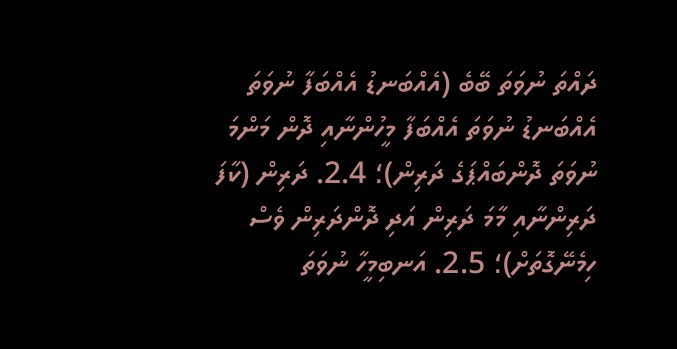ދައްތަ ނުވަތަ ބޭބެ (އެއްބަނޑު އެއްބަފާ ނުވަތަ އެއްބަނޑު ނުވަތަ އެއްބަފާ މީހުންނާއި ދޮން މަންމަ ނުވަތަ ދޮންބައްޕަގެ ދަރިން)؛ 2.4. ދަރިން (ކާފަ ދަރިންނާއި މާމަ ދަރިން އަދި ދޮންދަރިން ވެސް ހިމެނޭގޮތަށް)؛ 2.5. އަނބިމީހާ ނުވަތަ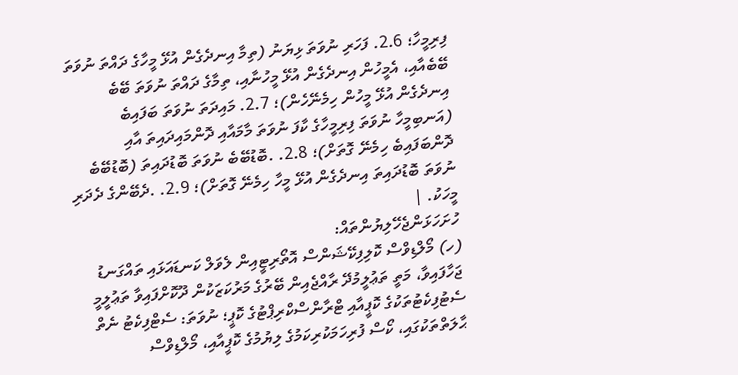ފިރިމީހާ؛ 2.6. ފަހަރި ނުވަތަ ޅިޔަނު (ތިމާ އިނދެގެން އުޅޭ މީހާގެ ދައްތަ ނުވަތަ ބޭބެއާއި، އެމީހުން އިނދެގެން އުޅޭ މީހުނާއި، ތިމާގެ ދައްތަ ނުވަތަ ބޭބެ އިނދެގެން އުޅޭ މީހުން ހިމެނޭހެން)؛ 2.7. މައިދަތަ ނުވަތަ ބަފައިބެ (އަނބިމީހާ ނުވަތަ ފިރިމީހާގެ ކާފަ ނުވަތަ މާމައާއި ދޮންމައިދައިތަ އާއި ދޮންބަފައިބެ ހިމެނޭ ގޮތަށް)؛ 2.8. .ބޮޑުބޭބެ ނުވަތަ ބޮޑުދައިތަ (ބޮޑުބޭބެ ނުވަތަ ބޮޑުދައިތަ އިނދެގެން އުޅޭ މީހާ ހިމެނޭ ގޮތަށް)؛ 2.9. .ދެބޭންގެ ދެދަރި މީހަކު. |
ހުށަހަޅަންޖެހޭލިޔުންތައް:
(ހ) މޯލްޑިވްސް ކޮލިފިކޭޝަންސް އޮތޯރިޓީއިން ލެވަލް ކަނޑައަޅައި ތައްގަނޑު ޖަހާފައިވާ، މަތީ ތަޢުލީމުދޭ ރާއްޖެއިން ބޭރުގެ މަރުކަޒަކުން ދޫކޮށްފައިވާ ތަޢުލީމީ ސެޓުފިކެޓުތަކުގެ ކޮޕީއާއި ޓްރާންސްކްރިޕްޓުގެ ކޮޕީ؛ ނުވަތަ: ސެޓްފިކެޓު ނެތް ޙާލަތްތަކުގައި، ކޯސް ފުރިހަމަކުރިކަމުގެ ލިޔުމުގެ ކޮޕީއާއި، މޯލްޑިވްސް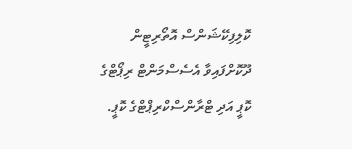ކޮލިފިކޭޝަންސް އޮތޯރިޓީން ދޫކޮށްފައިވާ އެސެސްމަންޓް ރިޕޯޓްގެ ކޮޕީ އަދި ޓްރާންސްކްރިޕްޓްގެ ކޮޕީ.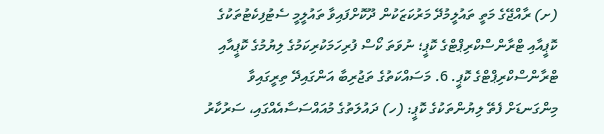(ށ) ރާއްޖޭގެ މަތީ ތައުލީމުދޭ މަރުކަޒަކުން ދޫކޮށްފައިވާ ތައުލީމީ ސެޓުފިކެޓުތަކުގެ ކޮޕީއާއި ޓްރާންސްކްރިޕްޓްގެ ކޮޕީ؛ ނުވަތަ ކޯސް ފުރިހަމަކުރިކަމުގެ ލިޔުމުގެ ކޮޕީއާއި ޓްރާންސްކްރިޕްޓްގެ ކޮޕީ. 6. މަސައްކަތުގެ ތަޖުރިބާ އަންގައިދޭ ތިރީގައިވާ މިންގަނޑަށް ފެތޭ ލިޔުންތަކުގެ ކޮޕީ: (ހ) ދައުލަތުގެ މުއައްސަސާއެއްގައި، ސަރުކާރު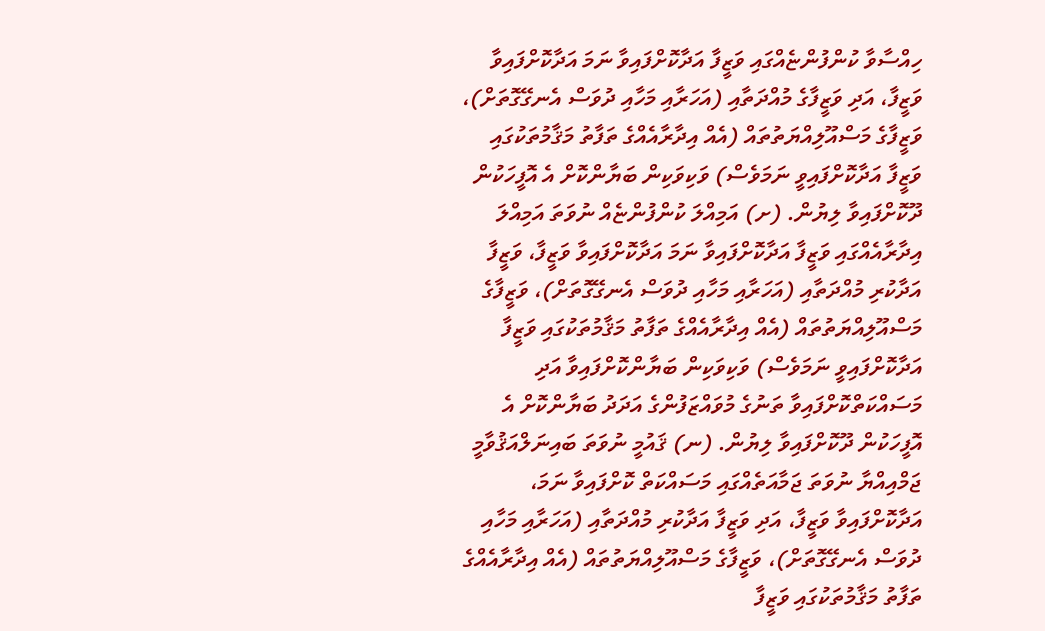ހިއްސާވާ ކުންފުންޏެއްގައި ވަޒީފާ އަދާކޮށްފައިވާ ނަމަ އަދާކޮށްފައިވާ ވަޒީފާ، އަދި ވަޒީފާގެ މުއްދަތާއި (އަހަރާއި މަހާއި ދުވަސް އެނގޭގޮތަށް)، ވަޒީފާގެ މަސްއޫލިއްޔަތުތައް (އެއް އިދާރާއެއްގެ ތަފާތު މަޤާމުތަކުގައި ވަޒީފާ އަދާކޮށްފައިވީ ނަމަވެސް) ވަކިވަކިން ބަޔާންކޮށް އެ އޮފީހަކުން ދޫކޮށްފައިވާ ލިޔުން. (ށ) އަމިއްލަ ކުންފުންޏެއް ނުވަތަ އަމިއްލަ އިދާރާއެއްގައި ވަޒީފާ އަދާކޮށްފައިވާ ނަމަ އަދާކޮށްފައިވާ ވަޒީފާ، ވަޒީފާ އަދާކުރި މުއްދަތާއި (އަހަރާއި މަހާއި ދުވަސް އެނގޭގޮތަށް)، ވަޒީފާގެ މަސްއޫލިއްޔަތުތައް (އެއް އިދާރާއެއްގެ ތަފާތު މަޤާމުތަކުގައި ވަޒީފާ އަދާކޮށްފައިވީ ނަމަވެސް) ވަކިވަކިން ބަޔާންކޮށްފައިވާ އަދި މަސައްކަތްކޮށްފައިވާ ތަނުގެ މުވައްޒަފުންގެ އަދަދު ބަޔާންކޮށް އެ އޮފީހަކުން ދޫކޮށްފައިވާ ލިޔުން. (ނ) ޤައުމީ ނުވަތަ ބައިނަލްއަޤުވާމީ ޖަމްއިއްޔާ ނުވަތަ ޖަމާއަތެއްގައި މަސައްކަތް ކޮށްފައިވާ ނަމަ، އަދާކޮށްފައިވާ ވަޒީފާ، އަދި ވަޒީފާ އަދާކުރި މުއްދަތާއި (އަހަރާއި މަހާއި ދުވަސް އެނގޭގޮތަށް)، ވަޒީފާގެ މަސްއޫލިއްޔަތުތައް (އެއް އިދާރާއެއްގެ ތަފާތު މަޤާމުތަކުގައި ވަޒީފާ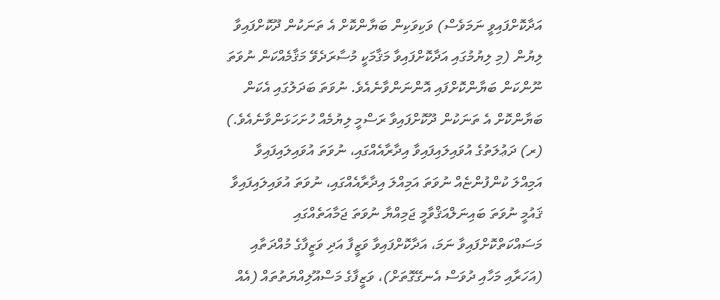އަދާކޮށްފައިވީ ނަމަވެސް) ވަކިވަކިން ބަޔާންކޮށް އެ ތަނަކުން ދޫކޮށްފައިވާ ލިޔުން (މި ލިޔުމުގައި އަދާކޮށްފައިވާ މަޤާމަކީ މުސާރަދެވޭ މަޤާމެއްކަން ނުވަތަ ނޫންކަން ބަޔާންކޮށްފައި އޮންނަންވާނެއެވެ. ނުވަތަ ބަދަލުގައި އެކަން ބަޔާންކޮށް އެ ތަނަކުން ދޫކޮށްފައިވާ ރަސްމީ ލިޔުމެއް ހުށަހަޅަންވާނެއެވެ.) (ރ) ދަޢުލަތުގެ އުވައިލައިފައިވާ އިދާރާއެއްގައި، ނުވަތަ އުވައިލައިފައިވާ އަމިއްލަ ކުންފުންޏެއް ނުވަތަ އަމިއްލަ އިދާރާއެއްގައި، ނުވަތަ އުވައިލައިފައިވާ ޤައުމީ ނުވަތަ ބައިނަލްއަޤްވާމީ ޖަމިއްޔާ ނުވަތަ ޖަމާއަތެއްގައި މަސައްކަތްކޮށްފައިވާ ނަމަ، އަދާކޮށްފައިވާ ވަޒީފާ އަދި ވަޒީފާގެ މުއްދަތާއި (އަހަރާއި މަހާއި ދުވަސް އެނގޭގޮތަށް)، ވަޒީފާގެ މަސްއޫލިއްޔަތުތައް (އެއް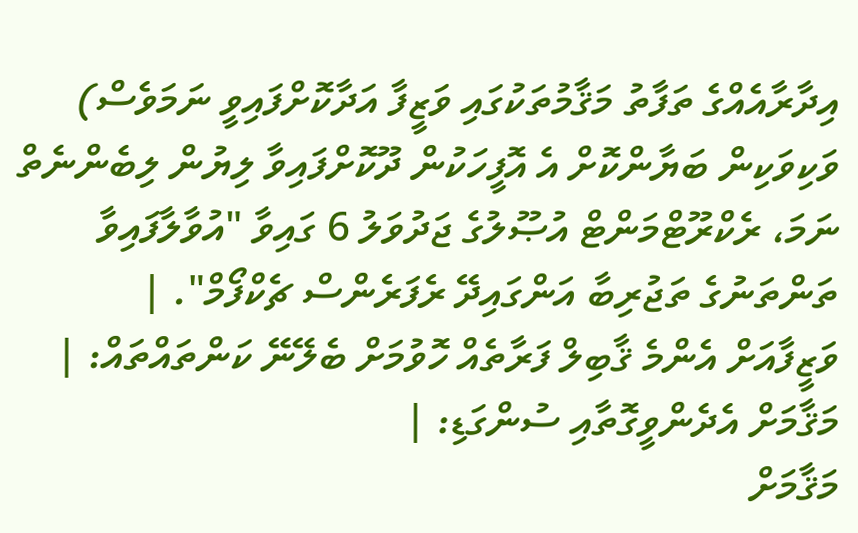އިދާރާއެއްގެ ތަފާތު މަޤާމުތަކުގައި ވަޒީފާ އަދާކޮށްފައިވީ ނަމަވެސް) ވަކިވަކިން ބަޔާންކޮށް އެ އޮފީހަކުން ދޫކޮށްފައިވާ ލިޔުން ލިބެންނެތް ނަމަ، ރެކްރޫޓްމަންޓް އުޞޫލުގެ ޖަދުވަލު 6 ގައިވާ "އުވާލާފައިވާ ތަންތަނުގެ ތަޖުރިބާ އަންގައިދޭ ރެފަރެންސް ޗެކްފޯމް". |
ވަޒީފާއަށް އެންމެ ޤާބިލް ފަރާތެއް ހޮވުމަށް ބެލޭނޭ ކަންތައްތައް: |
މަޤާމަށް އެދެންވީގޮތާއި ސުންގަޑި: |
މަޤާމަށް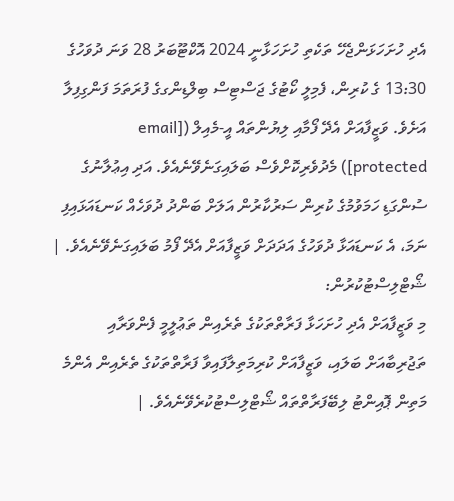އެދި ހުށަހަޅަންޖެހޭ ތަކެތި ހުށަހަޅާނީ 2024 އޮކްޓޫބަރު 28 ވަނަ ދުވަހުގެ 13:30 ގެ ކުރިން، ފެމިލީ ކޯޓުގެ ޖަސްޓިސް ބިލްޑިންގގެ ފުރަތަމަ ފަންގިފިލާ އަށެވެ. ވަޒީފާއަށް އެދޭ ފޯމާއި ލިޔުންތައް އީ-މެއިލް ([email protected]) މެދުވެރިކޮށްވެސް ބަލައިގަނެވޭނެއެވެ. އަދި އިޢުލާނުގެ ސުންގަޑި ހަމަވުމުގެ ކުރިން ސަރުކާރުން އަލަށް ބަންދު ދުވަހެއް ކަނޑައަޅައިފި ނަމަ، އެ ކަނޑައަޅާ ދުވަހުގެ އަދަދަށް ވަޒީފާއަށް އެދޭ ފޯމު ބަލައިގަނެވޭނެއެވެ. |
ޝޯޓްލިސްޓުކުރުން:
މި ވަޒީފާއަށް އެދި ހުށަހަޅާ ފަރާތްތަކުގެ ތެރެއިން ތަޢުލީމީ ފެންވަރާއި ތަޖުރިބާއަށް ބަލައި، ވަޒީފާއަށް ކުރިމަތިލާފައިވާ ފަރާތްތަކުގެ ތެރެއިން އެންމެ މަތިން ޕޮއިންޓު ލިބޭފަރާތްތައް ޝޯޓްލިސްޓުކުރެވޭނެއެވެ. |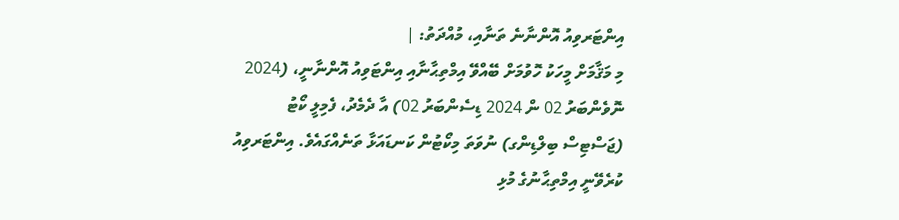އިންޓަރވިއު އޮންނާނެ ތަނާއި، މުއްދަތު: |
މި މަޤާމަށް މީހަކު ހޮވުމަށް ބޭއްވޭ އިމްތިޙާނާއި އިންޓަވިއު އޮންނާނީ، (2024 ނޮވެންބަރު 02 ން 2024 ޑިސެންބަރު 02) އާ ދެމެދު، ފެމިލީ ކޯޓު (ޖަސްޓިސް ބިލްޑިންގ) ނުވަތަ މިކޯޓުން ކަނޑައަޅާ ތަނެއްގައެވެ. އިންޓަރވިއު ކުރެވޭނީ އިމްތިޙާނުގެ މުޅި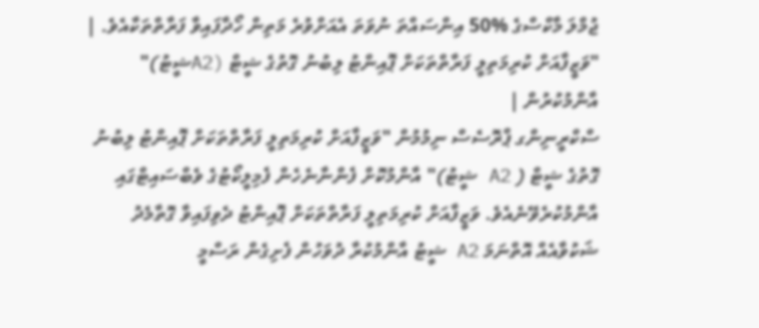ޖުމްލަ މާކްސްގެ %50 އިންސައްތަ ނުވަތަ އެއަށްވުރެ މަތިން ހޯދާފައިވާ ފަރާތްތަކާއެވެ. |
"ވަޒީފާއަށް ކުރިމަތިލީ ފަރާތްތަކަށް ޕޮއިންޓު ލިބުނު ގޮތުގެ ޝީޓް (A2ޝީޓު)" އާންމުކުރުން |
ސްކްރީނިންގ ޕްރޮސެސް ނިމުމުން "ވަޒީފާއަށް ކުރިމަތިލީ ފަރާތްތަކަށް ޕޮއިންޓު ލިބުނު ގޮތުގެ ޝީޓް ( A2 ޝީޓު)" އާންމުކޮށް ފެންނާނެހެން ފެމިލީކޯޓުގެ ވެބްސައިޓްގައި އާންމުކުރެވޭނެއެވެ. ވަޒީފާއަށް ކުރިމަތިލީ ފަރާތްތަކަށް ޕޮއިންޓު ދެވިފައިވާ ގޮތާމެދު ޝަކުވާއެއް އޮތްނަމަ A2 ޝީޓު އާންމުކުރާ ދުވަހުން ފެށިގެން ރަސްމީ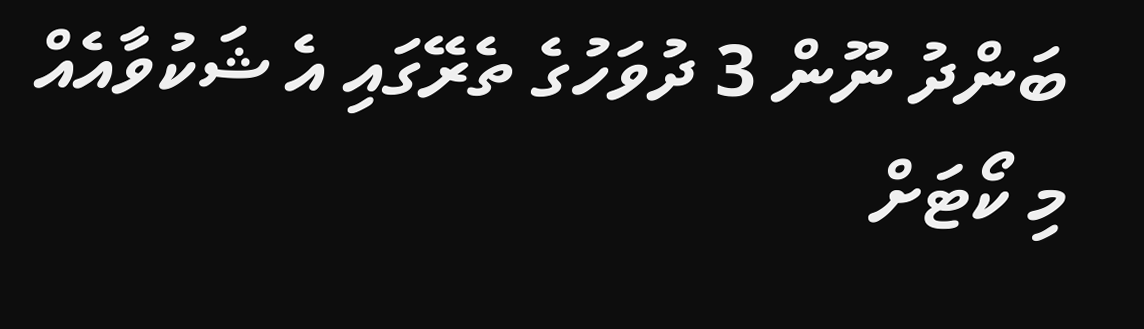ބަންދު ނޫން 3 ދުވަހުގެ ތެރޭގައި އެ ޝަކުވާއެއް މި ކޯޓަށް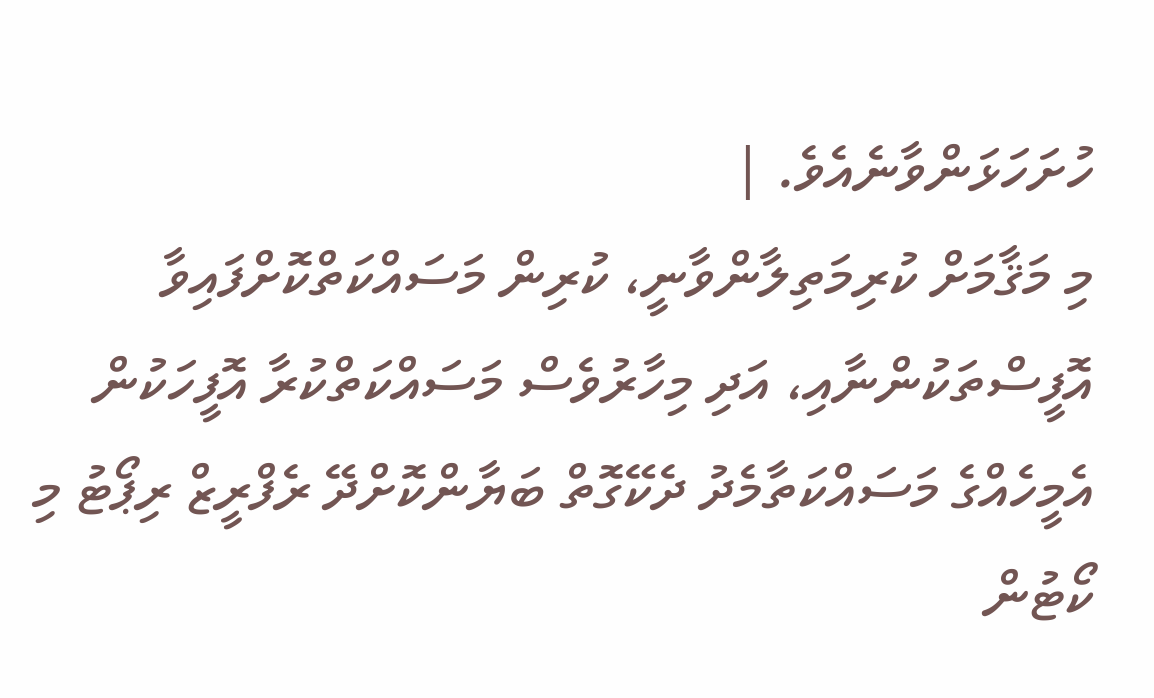ހުށަހަޅަންވާނެއެވެ. |
މި މަޤާމަށް ކުރިމަތިލާންވާނީ، ކުރިން މަސައްކަތްކޮށްފައިވާ އޮފީސްތަކުންނާއި، އަދި މިހާރުވެސް މަސައްކަތްކުރާ އޮފީހަކުން އެމީހެއްގެ މަސައްކަތާމެދު ދެކޭގޮތް ބަޔާންކޮށްދޭ ރެފްރީޒް ރިޕޯޓު މި ކޯޓުން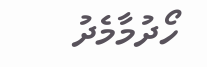ހޯދުމާމެދު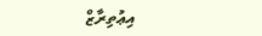އިޢުތިރާޒް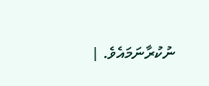ނުކުރާނަމައެވެ. |